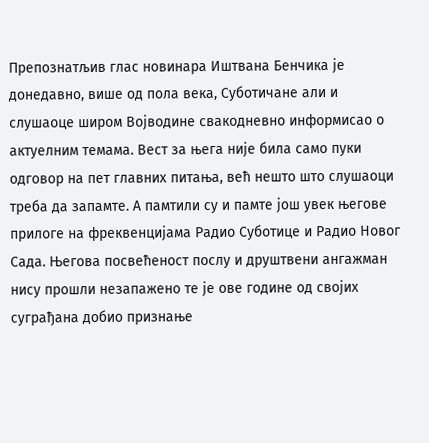Препознатљив глас новинара Иштвана Бенчика је донедавно, више од пола века, Суботичане али и слушаоце широм Војводине свакодневно информисао о актуелним темама. Вест за њега није била само пуки одговор на пет главних питања, већ нешто што слушаоци треба да запамте. А памтили су и памте још увек његове прилоге на фреквенцијама Радио Суботице и Радио Новог Сада. Његова посвећеност послу и друштвени ангажман нису прошли незапажено те је ове године од својих суграђана добио признање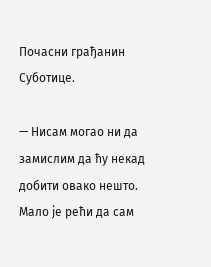Почасни грађанин Суботице.

— Нисам могао ни да замислим да ћу некад добити овако нешто. Мало је рећи да сам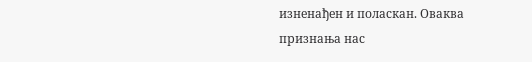изненађен и поласкан. Оваква признања нас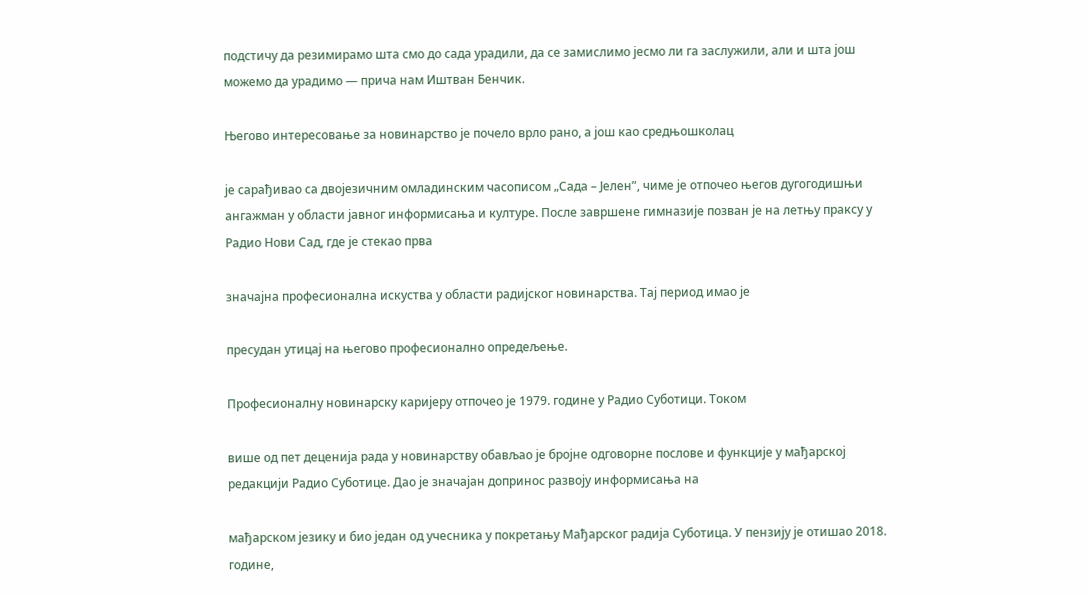подстичу да резимирамо шта смо до сада урадили, да се замислимо јесмо ли га заслужили, али и шта још можемо да урадимо — прича нам Иштван Бенчик.

Његово интересовање за новинарство је почело врло рано, а још као средњошколац

је сарађивао са двојезичним омладинским часописом „Сада – Јелен”, чиме је отпочео његов дугогодишњи ангажман у области јавног информисања и културе. После завршене гимназије позван је на летњу праксу у Радио Нови Сад, где је стекао прва

значајна професионална искуства у области радијског новинарства. Тај период имао је

пресудан утицај на његово професионално опредељење.

Професионалну новинарску каријеру отпочео је 1979. године у Радио Суботици. Током

више од пет деценија рада у новинарству обављао је бројне одговорне послове и функције у мађарској редакцији Радио Суботице. Дао је значајан допринос развоју информисања на

мађарском језику и био један од учесника у покретању Мађарског радија Суботица. У пензију је отишао 2018. године,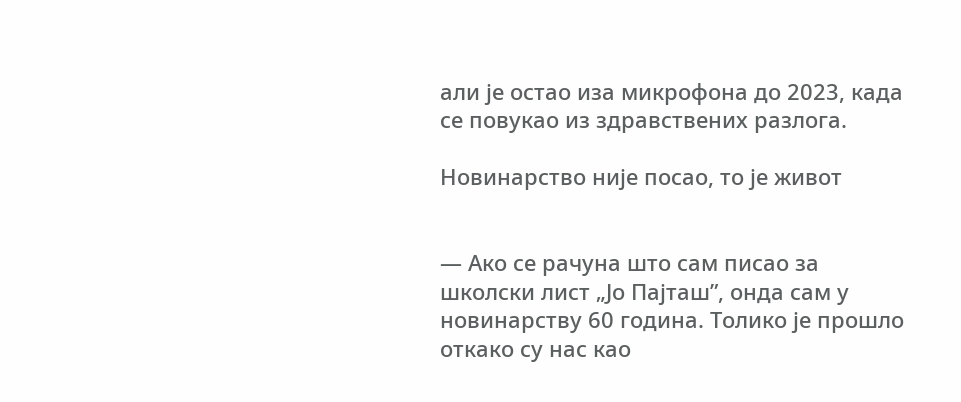али је остао иза микрофона до 2023, када се повукао из здравствених разлога.

Новинарство није посао, то је живот


— Ако се рачуна што сам писао за школски лист „Јо Пајташ”, онда сам у новинарству 60 година. Толико је прошло откако су нас као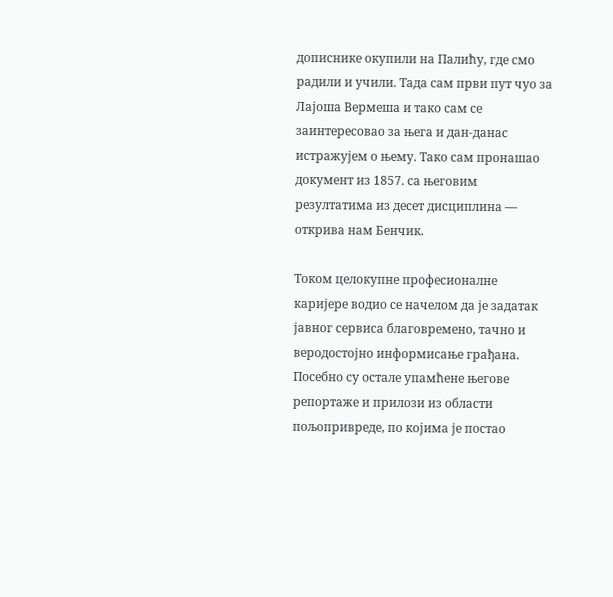дописнике окупили на Палићу, где смо радили и учили. Тада сам први пут чуо за Лајоша Вермеша и тако сам се заинтересовао за њега и дан-данас истражујем о њему. Тако сам пронашао документ из 1857. са његовим резултатима из десет дисциплина — открива нам Бенчик.

Током целокупне професионалне каријере водио се начелом да је задатак јавног сервиса благовремено, тачно и веродостојно информисање грађана. Посебно су остале упамћене његове репортаже и прилози из области пољопривреде, по којима је постао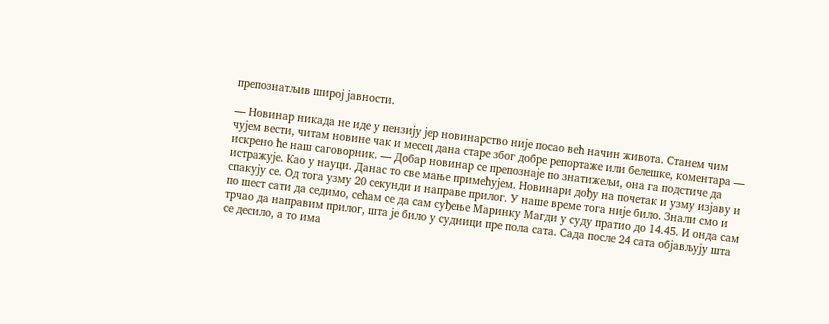препознатљив широј јавности.

— Новинар никада не иде у пензију јер новинарство није посао већ начин живота. Станем чим чујем вести, читам новине чак и месец дана старе због добре репортаже или белешке, коментара — искрено ће наш саговорник. — Добар новинар се препознаје по знатижељи, она га подстиче да истражује. Као у науци. Данас то све мање примећујем. Новинари дођу на почетак и узму изјаву и спакују се. Од тога узму 20 секунди и направе прилог. У наше време тога није било. Знали смо и по шест сати да седимо, сећам се да сам суђење Маринку Магди у суду пратио до 14.45. И онда сам трчао да направим прилог, шта је било у судници пре пола сата. Сада после 24 сата објављују шта се десило, а то има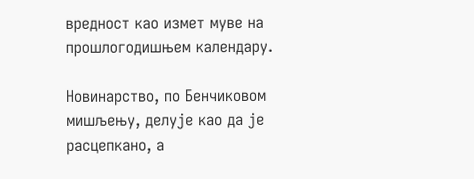вредност као измет муве на прошлогодишњем календару.

Новинарство, по Бенчиковом мишљењу, делује као да је расцепкано, а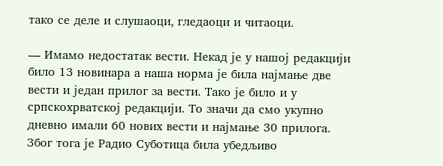тако се деле и слушаоци, гледаоци и читаоци.

— Имамо недостатак вести. Некад је у нашој редакцији било 13 новинара а наша норма је била најмање две вести и један прилог за вести. Тако је било и у српскохрватској редакцији. То значи да смо укупно дневно имали 60 нових вести и најмање 30 прилога. Због тога је Радио Суботица била убедљиво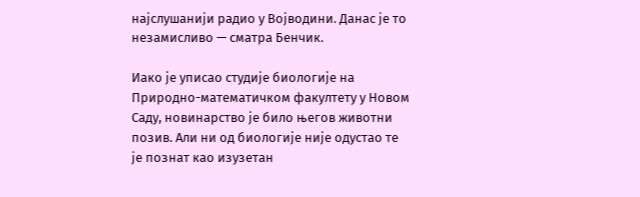најслушанији радио у Војводини. Данас је то незамисливо — сматра Бенчик.

Иако је уписао студије биологије на Природно-математичком факултету у Новом Саду, новинарство је било његов животни позив. Али ни од биологије није одустао те је познат као изузетан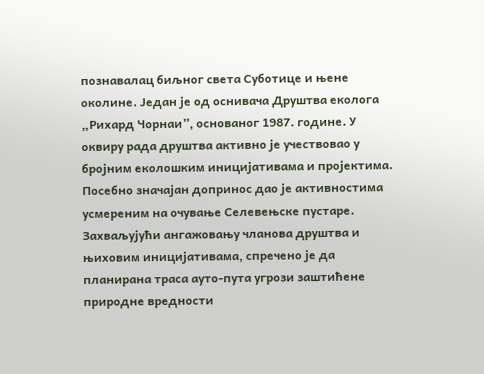познавалац биљног света Суботице и њене околине. Један је од оснивача Друштва еколога „Рихард Чорнаи”, основаног 1987. године. У оквиру рада друштва активно је учествовао у бројним еколошким иницијативама и пројектима. Посебно значајан допринос дао је активностима усмереним на очување Селевењске пустаре. Захваљујући ангажовању чланова друштва и њиховим иницијативама, спречено је да планирана траса ауто-пута угрози заштићене природне вредности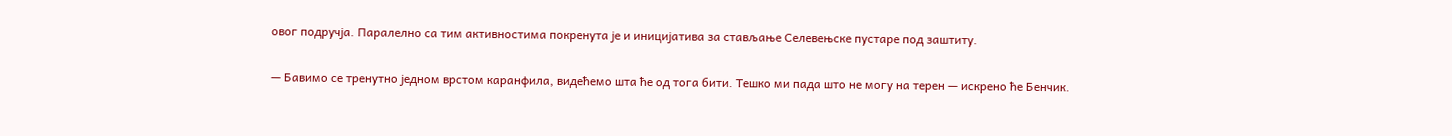овог подручја. Паралелно са тим активностима покренута је и иницијатива за стављање Селевењске пустаре под заштиту.

— Бавимо се тренутно једном врстом каранфила, видећемо шта ће од тога бити. Тешко ми пада што не могу на терен — искрено ће Бенчик.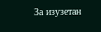За изузетан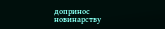допринос новинарству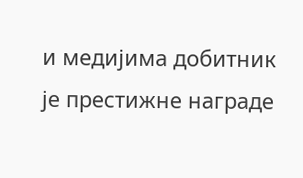и медијима добитник је престижне награде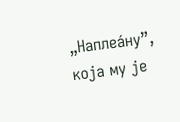„Наплеáнy”, која му је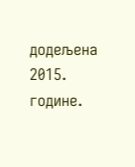додељена 2015. године.